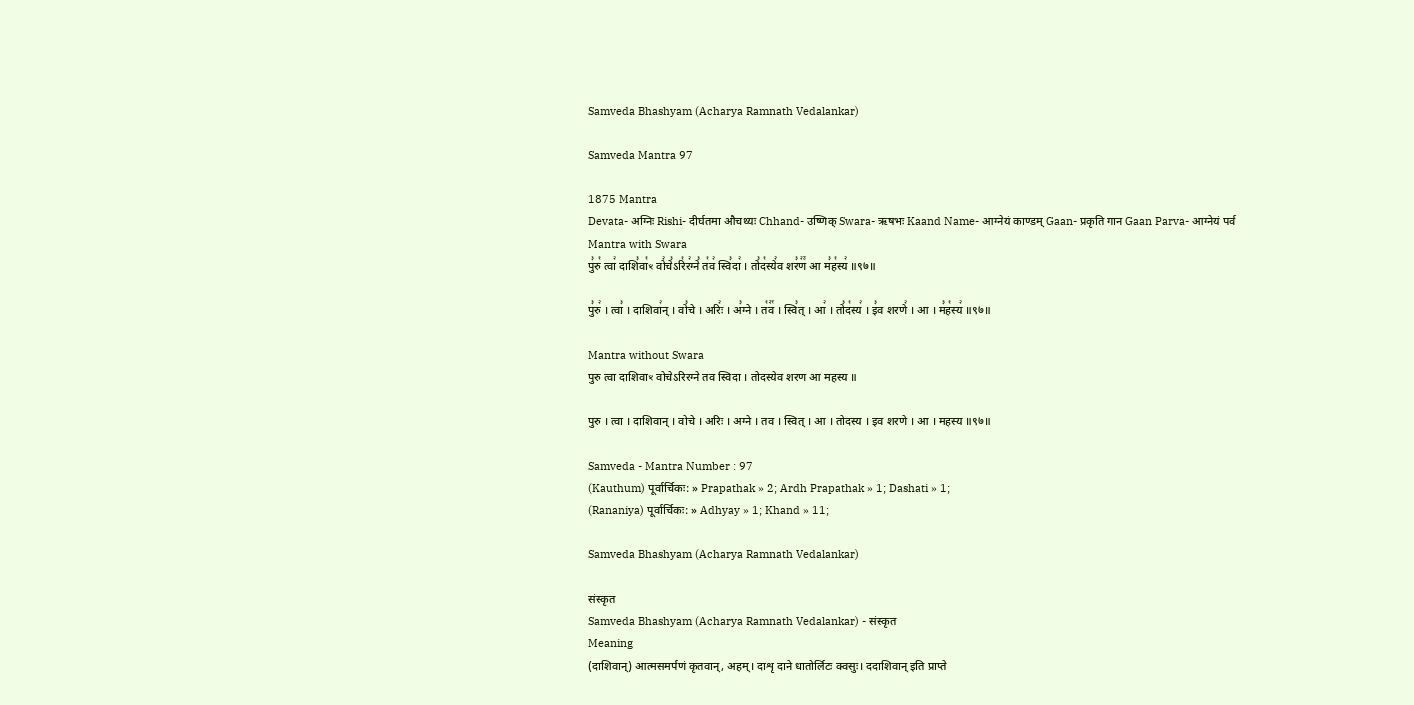Samveda Bhashyam (Acharya Ramnath Vedalankar)

Samveda Mantra 97

1875 Mantra
Devata- अग्निः Rishi- दीर्घतमा औचथ्यः Chhand- उष्णिक् Swara- ऋषभः Kaand Name- आग्नेयं काण्डम् Gaan- प्रकृति गान Gaan Parva- आग्नेयं पर्व
Mantra with Swara
पु꣣रु꣡ त्वा꣢ दाशि꣣वा꣡ꣳ वो꣢चे꣣ऽरि꣡र꣢ग्ने꣣ त꣡व꣢ स्वि꣣दा꣢ । तो꣣द꣡स्ये꣢व शर꣣ण꣢꣫ आ म꣣ह꣡स्य꣢ ॥९७॥

पु꣣रु꣢ । त्वा꣣ । दाशिवा꣢न् । वो꣣चे । अरिः꣢ । अ꣣ग्ने । त꣡व꣢꣯ । स्वि꣣त् । आ꣢ । तो꣣द꣡स्य꣢ । इ꣣व शरणे꣢ । आ । म꣣ह꣡स्य꣢ ॥९७॥

Mantra without Swara
पुरु त्वा दाशिवाꣳ वोचेऽरिरग्ने तव स्विदा । तोदस्येव शरण आ महस्य ॥

पुरु । त्वा । दाशिवान् । वोचे । अरिः । अग्ने । तव । स्वित् । आ । तोदस्य । इव शरणे । आ । महस्य ॥९७॥

Samveda - Mantra Number : 97
(Kauthum) पूर्वार्चिकः: » Prapathak » 2; Ardh Prapathak » 1; Dashati » 1;
(Rananiya) पूर्वार्चिकः: » Adhyay » 1; Khand » 11;

Samveda Bhashyam (Acharya Ramnath Vedalankar)

संस्कृत
Samveda Bhashyam (Acharya Ramnath Vedalankar) - संस्कृत
Meaning
(दाशिवान्) आत्मसमर्पणं कृतवान्, अहम्। दाशृ दाने धातोर्लिटः क्वसुः। ददाशिवान् इति प्राप्ते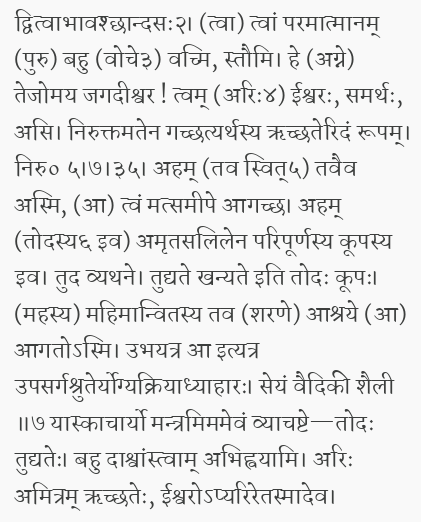द्वित्वाभावश्छान्दसः२। (त्वा) त्वां परमात्मानम् (पुरु) बहु (वोचे३) वच्मि, स्तौमि। हे (अग्ने) तेजोमय जगदीश्वर ! त्वम् (अरिः४) ईश्वरः, समर्थः, असि। निरुक्तमतेन गच्छत्यर्थस्य ऋच्छतेरिदं रूपम्। निरु० ५।७।३५। अहम् (तव स्वित्५) तवैव अस्मि, (आ) त्वं मत्समीपे आगच्छ। अहम् (तोदस्य६ इव) अमृतसलिलेन परिपूर्णस्य कूपस्य इव। तुद व्यथने। तुद्यते खन्यते इति तोदः कूपः। (महस्य) महिमान्वितस्य तव (शरणे) आश्रये (आ) आगतोऽस्मि। उभयत्र आ इत्यत्र उपसर्गश्रुतेर्योग्यक्रियाध्याहारः। सेयं वैदिकी शैली ॥७ यास्काचार्यो मन्त्रमिममेवं व्याचष्टे—तोदः तुद्यतेः। बहु दाश्वांस्त्वाम् अभिह्वयामि। अरिः अमित्रम् ऋच्छतेः, ईश्वरोऽप्यरिरेतस्मादेव।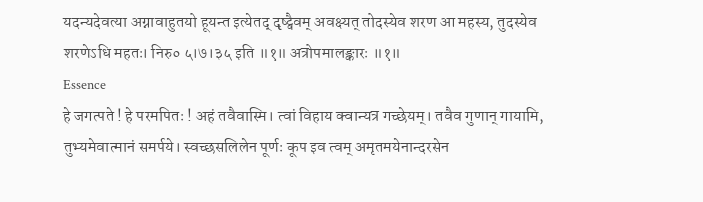यदन्यदेवत्या अग्नावाहुतयो हूयन्त इत्येतद् दृष्ट्वैवम् अवक्ष्यत् तोदस्येव शरण आ महस्य, तुदस्येव शरणेऽधि महतः। निरु० ५।७।३५ इति ॥१॥ अत्रोपमालङ्कारः ॥१॥
Essence
हे जगत्पते ! हे परमपितः ! अहं तवैवास्मि। त्वां विहाय क्वान्यत्र गच्छेयम्। तवैव गुणान् गायामि, तुभ्यमेवात्मानं समर्पये। स्वच्छसलिलेन पूर्णः कूप इव त्वम् अमृतमयेनान्दरसेन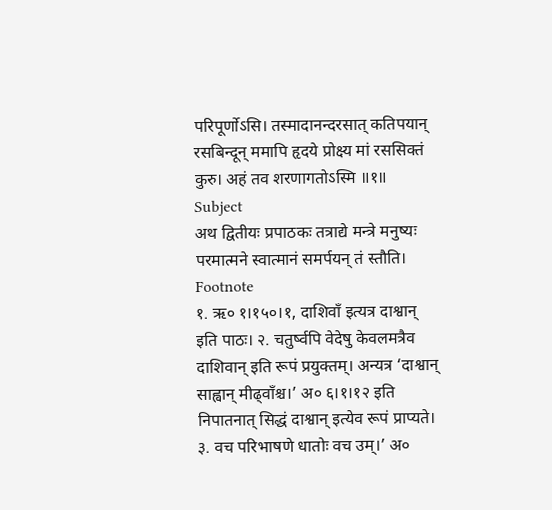परिपूर्णोऽसि। तस्मादानन्दरसात् कतिपयान् रसबिन्दून् ममापि हृदये प्रोक्ष्य मां रससिक्तं कुरु। अहं तव शरणागतोऽस्मि ॥१॥
Subject
अथ द्वितीयः प्रपाठकः तत्राद्ये मन्त्रे मनुष्यः परमात्मने स्वात्मानं समर्पयन् तं स्तौति।
Footnote
१. ऋ० १।१५०।१, दाशिवाँ इत्यत्र दाश्वान् इति पाठः। २. चतुर्ष्वपि वेदेषु केवलमत्रैव दाशिवान् इति रूपं प्रयुक्तम्। अन्यत्र ‘दाश्वान् साह्वान् मीढ्वाँश्च।’ अ० ६।१।१२ इति निपातनात् सिद्धं दाश्वान् इत्येव रूपं प्राप्यते। ३. वच परिभाषणे धातोः वच उम्।’ अ०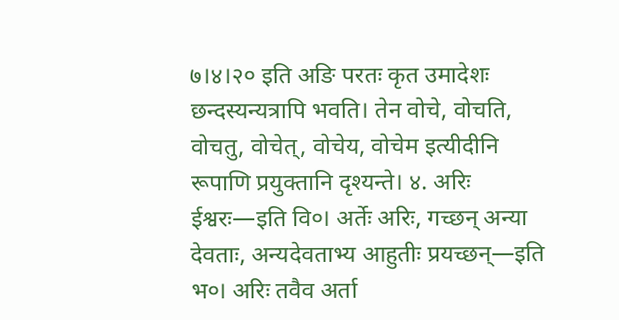७।४।२० इति अङि परतः कृत उमादेशः छन्दस्यन्यत्रापि भवति। तेन वोचे, वोचति, वोचतु, वोचेत्, वोचेय, वोचेम इत्यीदीनि रूपाणि प्रयुक्तानि दृश्यन्ते। ४. अरिः ईश्वरः—इति वि०। अर्तेः अरिः, गच्छन् अन्या देवताः, अन्यदेवताभ्य आहुतीः प्रयच्छन्—इति भ०। अरिः तवैव अर्ता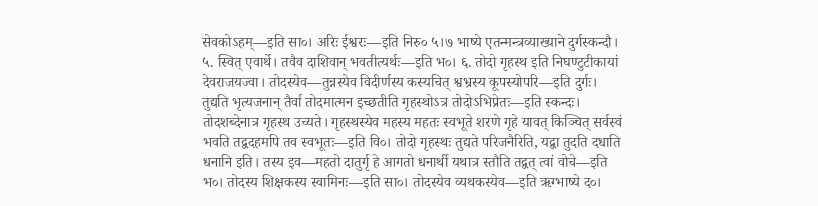सेवकोऽहम्—इति सा०। अरिः ईश्वरः—इति निरु० ५।७ भाष्ये एतन्मन्त्रव्याख्याने दुर्गस्कन्दौ। ५. स्वित् एवार्थे। तवैव दाशिवान् भवतीत्यर्थः—इति भ०। ६. तोदो गृहस्थ इति निघण्टुटीकायां देवराजयज्वा। तोदस्येव—तुन्नस्येव विदीर्णस्य कस्यचित् श्वभ्रस्य कूपस्योपरि—इति दुर्गः। तुद्यति भृत्यजनान् तैर्वा तोदमात्मन इच्छतीति गृहस्थोऽत्र तोदोऽभिप्रेतः—इति स्कन्दः। तोदशब्देनात्र गृहस्थ उच्यते। गृहस्थस्येव महस्य महतः स्वभूते शरणे गृहे यावत् किञ्चित् सर्वस्वं भवति तद्वदहमपि तव स्वभूतः—इति वि०। तोदो गृहस्थः तुद्यते परिजनैरिति, यद्वा तुदति दधाति धनानि इति। तस्य इव—महतो दातुर्गृ हे आगतो धनार्थी यथात्र स्तौति तद्वत् त्वां वोचे—इति भ०। तोदस्य शिक्षकस्य स्वामिनः—इति सा०। तोदस्येव व्यथकस्येव—इति ऋग्भाष्ये द०।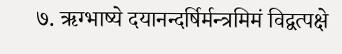७. ऋग्भाष्ये दयानन्दर्षिर्मन्त्रमिमं विद्वत्पक्षे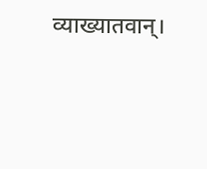व्याख्यातवान्।